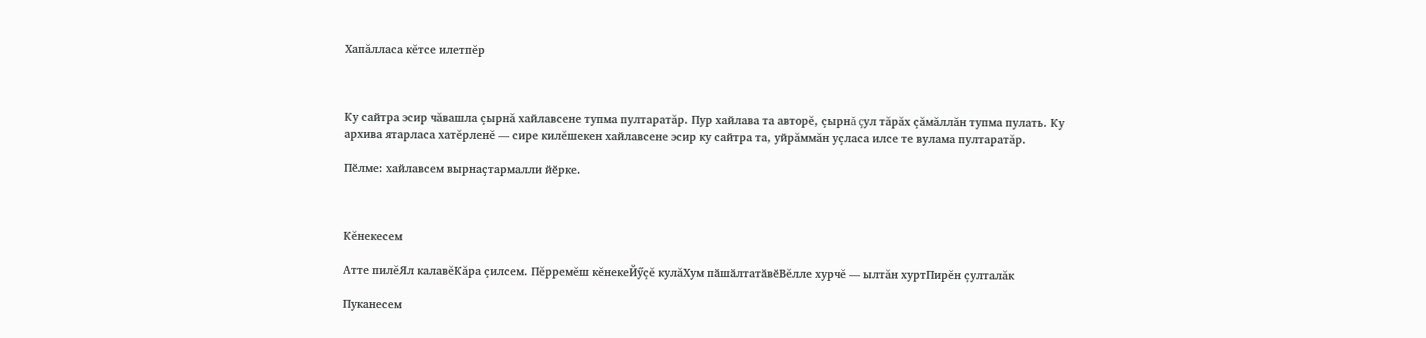Хапăлласа кĕтсе илетпĕр



Ку сайтра эсир чăвашла çырнă хайлавсене тупма пултаратăр. Пур хайлава та авторĕ, çырнă çул тăрăх çăмăллăн тупма пулать. Ку архива ятарласа хатĕрленĕ — сире килĕшекен хайлавсене эсир ку сайтра та, уйрăммăн уçласа илсе те вулама пултаратăр.

Пӗлме: хайлавсем вырнаҫтармалли йӗрке.



Кĕнекесем

Атте пилĕЯл калавĕКăра çилсем. Пĕрремĕш кĕнекеЙӳçĕ кулăХум пӑшӑлтатӑвӗВĕлле хурчĕ — ылтăн хуртПирĕн çулталăк

Пуканесем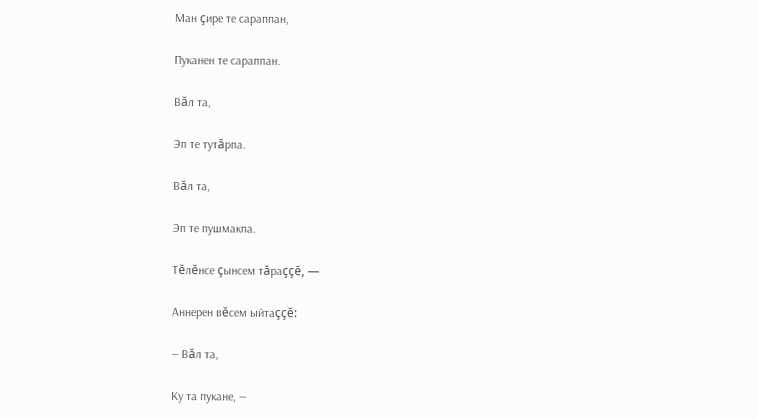Ман çире те сараппан,

Пуканен те сараппан.

Вăл та,

Эп те тутăрпа.

Вăл та,

Эп те пушмакпа.

Тĕлĕнсе çынсем тăраççĕ, —

Аннерен вĕсем ыйтаççĕ:

— Вăл та,

Ку та пукане, —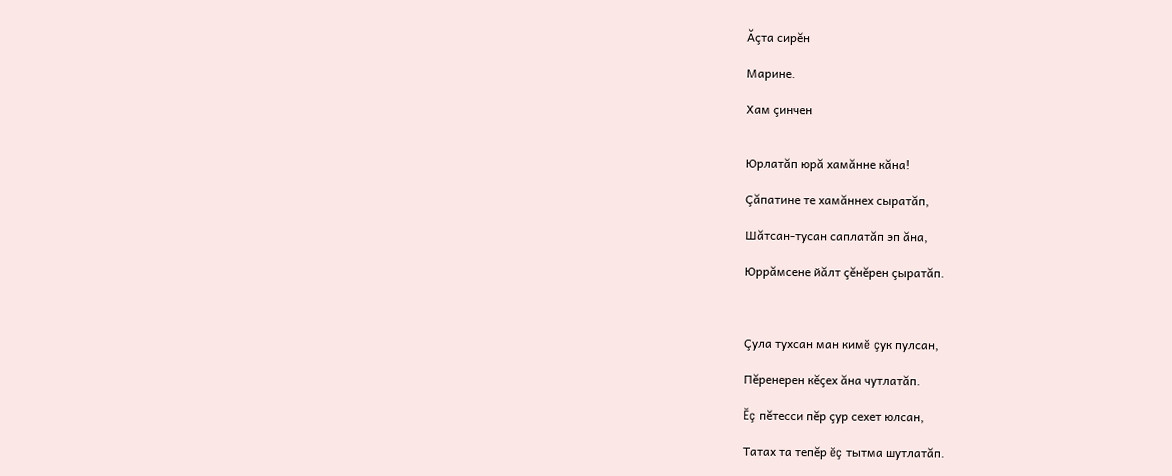Ăçта сирĕн

Марине.

Хам çинчен


Юрлатăп юрă хамăнне кăна!

Çăпатине те хамăннех сыратăп,

Шăтсан-тусан саплатăп эп ăна,

Юррăмсене йăлт çĕнĕрен çыратăп.



Çула тухсан ман кимĕ çук пулсан,

Пĕренерен кĕçех ăна чутлатăп.

Ĕç пĕтесси пĕр çур сехет юлсан,

Татах та тепĕр ĕç тытма шутлатăп.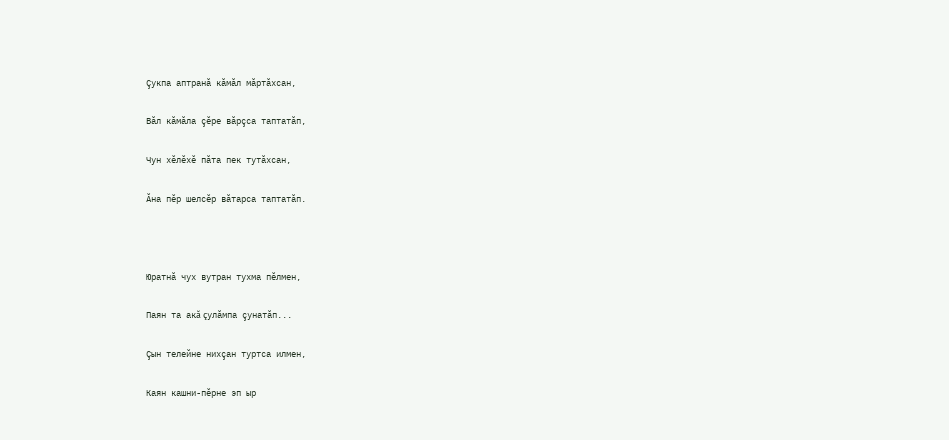Çукпа аптранă кăмăл мăртăхсан,

Вăл кăмăла çĕре вăрçса таптатăп,

Чун хĕлĕхĕ пăта пек тутăхсан,

Ăна пĕр шелсĕр вăтарса таптатăп.



Юратнă чух вутран тухма пĕлмен,

Паян та акă çулăмпа çунатăп...

Çын телейне нихçан туртса илмен,

Каян кашни-пĕрне эп ыр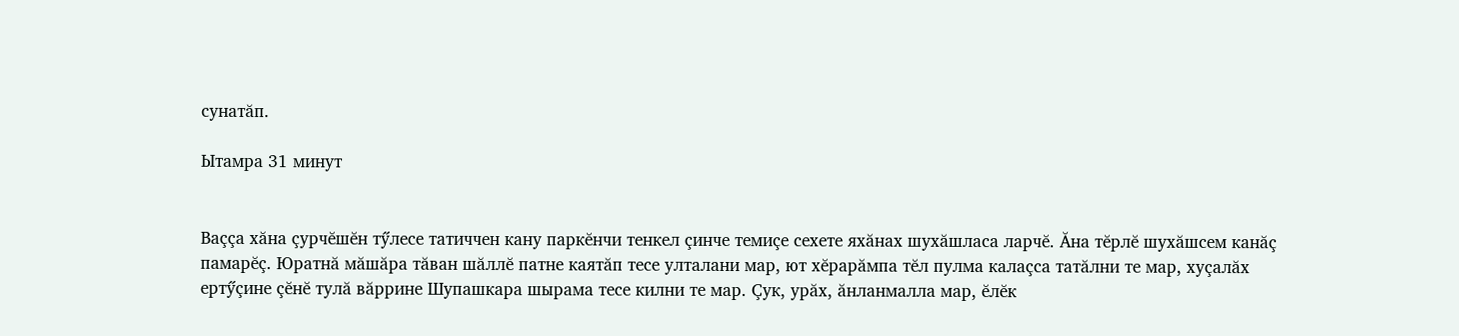сунатăп.

Ытамра 31 минут


Ваççа хăна çурчĕшĕн тӳлесе татиччен кану паркĕнчи тенкел çинче темиçе сехете яхăнах шухăшласа ларчĕ. Ăна тĕрлĕ шухăшсем канăç памарĕç. Юратнă мăшăра тăван шăллĕ патне каятăп тесе улталани мар, ют хĕрарăмпа тĕл пулма калаçса татăлни те мар, хуçалăх ертӳçине çĕнĕ тулă вăррине Шупашкара шырама тесе килни те мар. Çук, урăх, ăнланмалла мар, ĕлĕк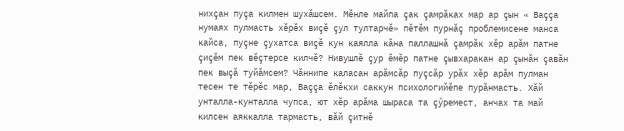нихçан пуçа килмен шухăшсем. Мĕнле майпа çак çамрăках мар ар çын « Ваççа нумаях пулмасть хĕрĕх виçĕ çул тултарчĕ» пĕтĕм пурнăç проблемисене манса кайса, пуçне çухатса виçĕ кун каялла кăна паллашнă çамрăк хĕр арăм патне çиçĕм пек вĕçтерсе килчĕ? Нивушлĕ çур ĕмĕр патне çывхаракан ар çынăн çавăн пек выçă туйăмсем? Чăннипе каласан арăмсăр пуçсăр урăх хĕр арăм пулман тесен те тĕрĕс мар, Ваççа ĕлĕкхи саккун психологийĕпе пурăнмасть. Хăй унталла-кунталла чупса, ют хĕр арăма шыраса та çӳремест, анчах та май килсен аяккалла тармасть, вăй çитнĕ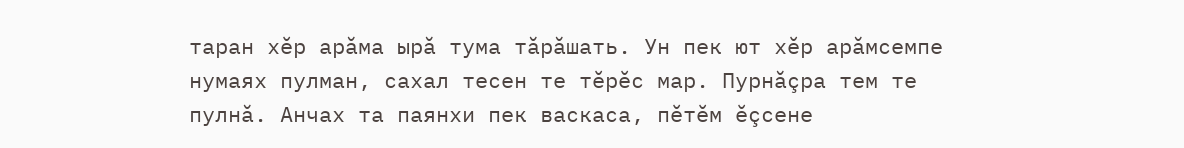таран хĕр арăма ырă тума тăрăшать. Ун пек ют хĕр арăмсемпе нумаях пулман, сахал тесен те тĕрĕс мар. Пурнăçра тем те пулнă. Анчах та паянхи пек васкаса, пĕтĕм ĕçсене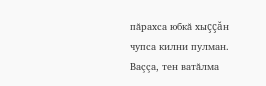пăрахса юбкă хыççăн чупса килни пулман. Ваççа, тен ватăлма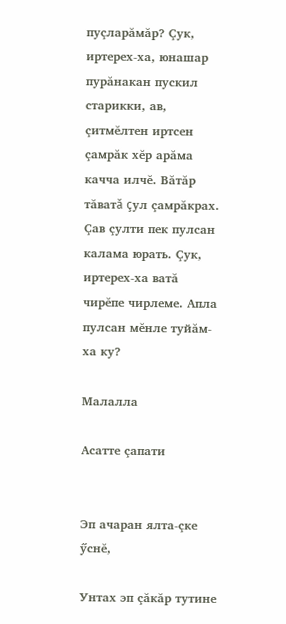пуçларăмăр? Çук, иртерех-ха, юнашар пурăнакан пускил старикки, ав, çитмĕлтен иртсен çамрăк хĕр арăма качча илчĕ. Вăтăр тăватă çул çамрăкрах. Çав çулти пек пулсан калама юрать. Çук, иртерех-ха ватă чирĕпе чирлеме. Апла пулсан мĕнле туйăм-ха ку?

Малалла

Асатте çапати


Эп ачаран ялта-çке ӳснĕ,

Унтах эп çăкăр тутине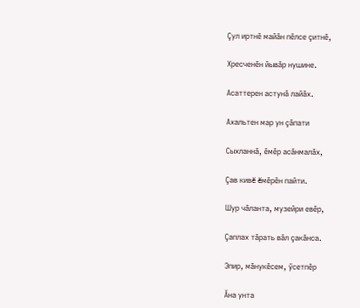Çул иртнĕ майăн пĕлсе çитнĕ,

Хресченĕн йывăр нушине.

Асаттерен астунă лайăх.

Ахальтен мар ун çăпати

Сыхланнă, ĕмĕр асăнмалăх,

Çав кивĕ ĕмĕрĕн пайти.

Шур чăланта, музейри евĕр,

Çаплах тăрать вăл çакăнса.

Эпир, мăнукĕсем, ӳсетпĕр

Ăна унта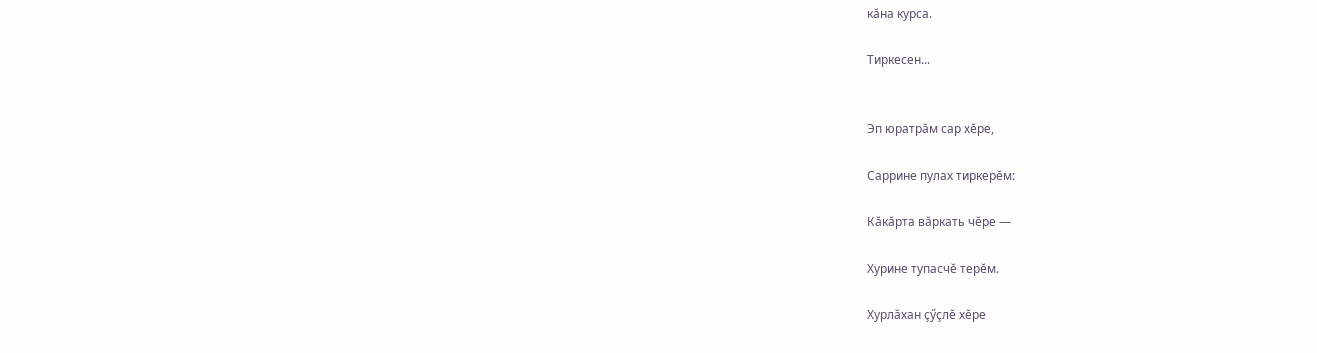кăна курса.

Тиркесен...


Эп юратрăм сар хĕре,

Саррине пулах тиркерĕм:

Кăкăрта вăркать чĕре —

Хурине тупасчĕ терĕм.

Хурлăхан çӳçлĕ хĕре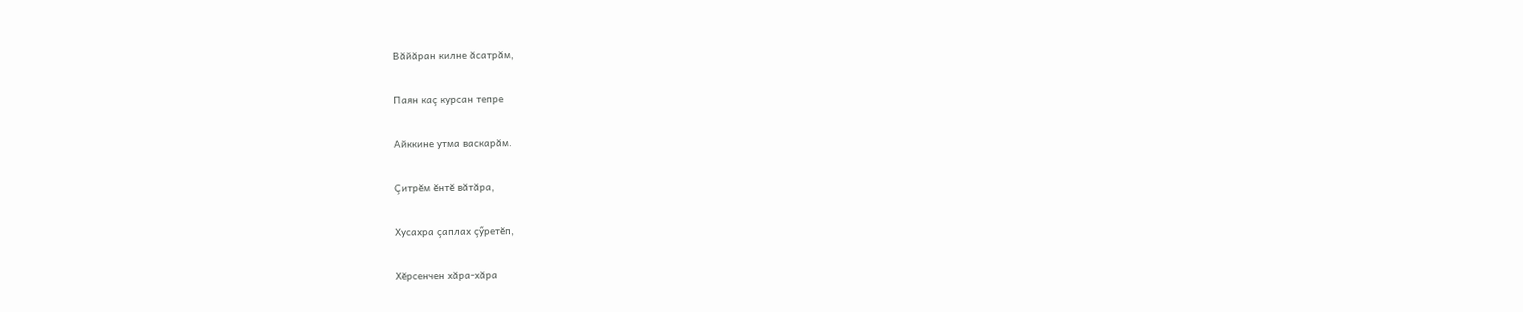Вăйăран килне ăсатрăм,

Паян каç курсан тепре

Айккине утма васкарăм.

Çитрĕм ĕнтĕ вăтăра,

Хусахра çаплах çӳретĕп,

Хĕрсенчен хăра-хăра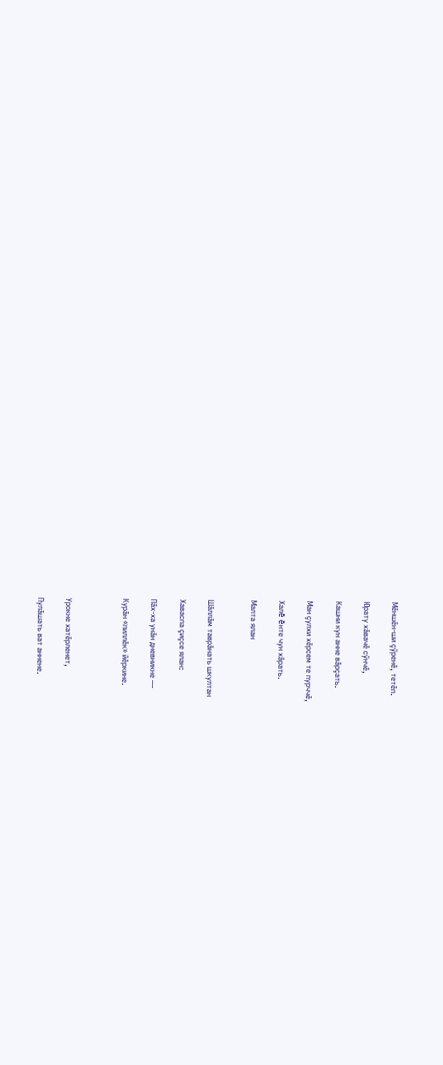Мĕншĕн-ши çӳренĕ, тетĕп.

Юрату хăвачĕ сӳнчĕ,

Кашни кун анне вăрçать.

Ман çулхи хĕрсем те пурччĕ,

Халĕ ĕнте чун хăрать.

Малта ялан


Шăллăм таврăнать шкултан

Хаваспа çиçсе ялан:

Пăх-ха унăн дневникне —

Курăн «пиллĕк» йĕркине.



Урокне хатĕрленет,

Пулăшать ват аннене.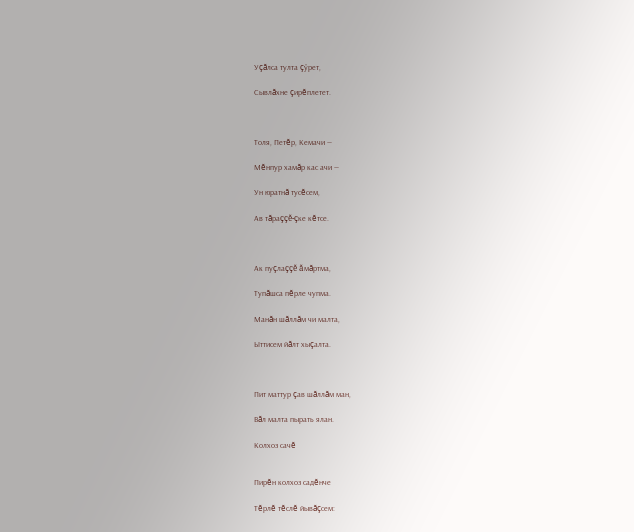Уçăлса тулта çӳрет,

Сывлăхне çирĕплетет.



Толя, Петĕр, Кемачи —

Мĕнпур хамăр кас ачи —

Ун юратнă тусĕсем,

Ав тăраççĕ-çке кĕтсе.



Ак пуçлаççĕ ăмăртма,

Тупăшса пĕрле чупма.

Манăн шăллăм чи малта,

Ыттисем йăлт хыçалта.



Пит маттур çав шăллăм ман,

Вăл малта пырать ялан.

Колхоз сачĕ


Пирĕн колхоз садĕнче

Тĕрлĕ тĕслĕ йывăçсем: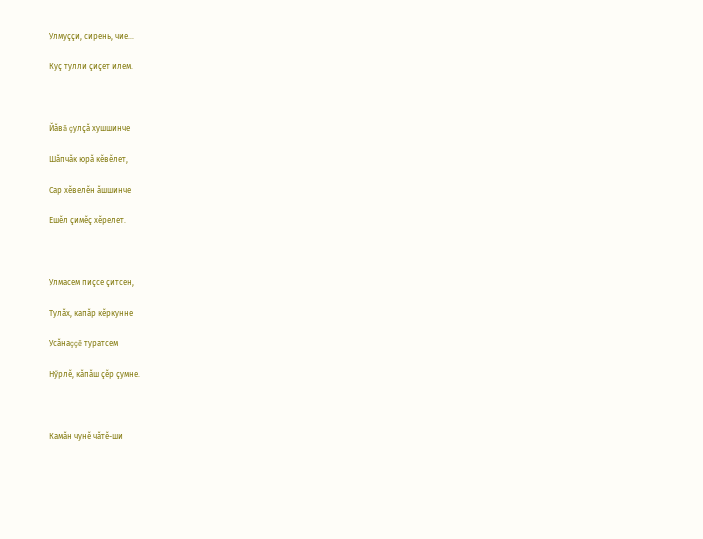Улмуççи, сирень, чие...

Куç тулли çиçет илем.



Йăвă çулçă хушшинче

Шăпчăк юрă кĕвĕлет,

Сар хĕвелĕн ăшшинче

Ешĕл çимĕç хĕрелет.



Улмасем пиçсе çитсен,

Тулăх, капăр кĕркунне

Усăнаççĕ туратсем

Нӳрлĕ, кăпăш çĕр çумне.



Камăн чунĕ чăтĕ-ши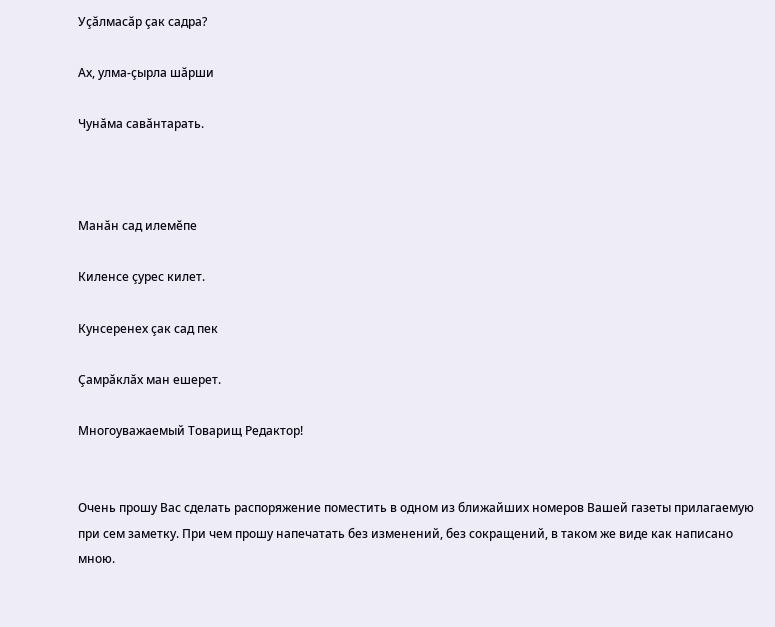Уçăлмасăр çак садра?

Ах, улма-çырла шăрши

Чунăма савăнтарать.



Манăн сад илемĕпе

Киленсе çурес килет.

Кунсеренех çак сад пек

Çамрăклăх ман ешерет.

Многоуважаемый Товарищ Редактор!


Очень прошу Вас сделать распоряжение поместить в одном из ближайших номеров Вашей газеты прилагаемую при сем заметку. При чем прошу напечатать без изменений, без сокращений, в таком же виде как написано мною.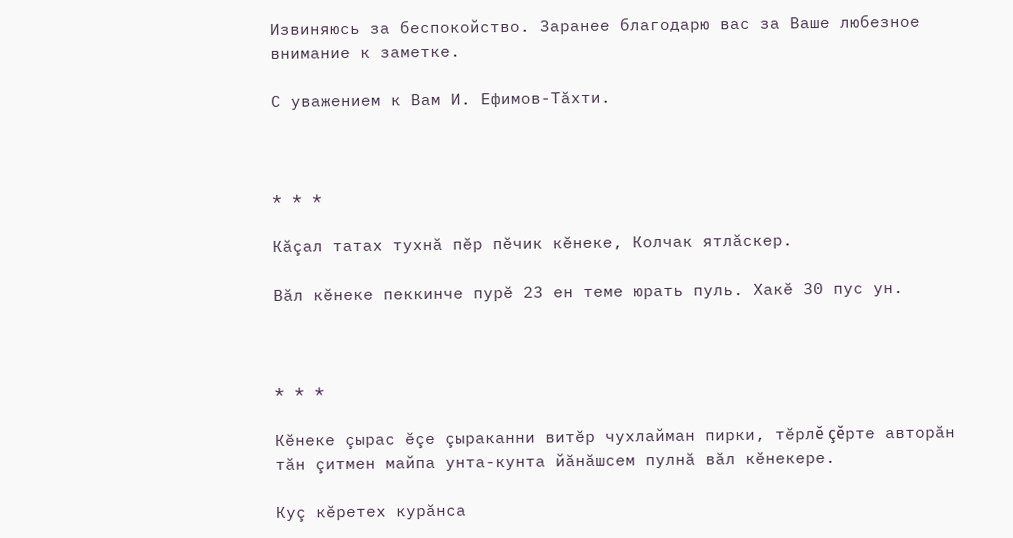Извиняюсь за беспокойство. Заранее благодарю вас за Ваше любезное внимание к заметке.

С уважением к Вам И. Ефимов-Тăхти.



* * *

Кăçал татах тухнă пĕр пĕчик кĕнеке, Колчак ятлăскер.

Вăл кĕнеке пеккинче пурĕ 23 ен теме юрать пуль. Хакĕ 30 пус ун.



* * *

Кĕнеке çырас ĕçе çыраканни витĕр чухлайман пирки, тĕрлĕ çĕрте авторăн тăн çитмен майпа унта-кунта йăнăшсем пулнă вăл кĕнекере.

Куç кĕретех курăнса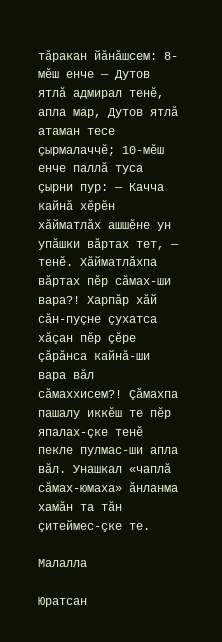тăракан йăнăшсем: 8-мĕш енче — Дутов ятлă адмирал тенĕ, апла мар, Дутов ятлă атаман тесе çырмалаччĕ; 10-мĕш енче паллă туса çырни пур: — Качча кайнă хĕрĕн хăйматлăх ашшĕне ун упăшки вăртах тет, — тенĕ. Хăйматлăхпа вăртах пĕр сăмах-ши вара?! Харпăр хăй сăн-пуçне çухатса хăçан пĕр çĕре çăрăнса кайнă-ши вара вăл сăмаххисем?! Çăмахпа пашалу иккĕш те пĕр япалах-çке тенĕ пекле пулмас-ши апла вăл. Унашкал «чаплă сăмах-юмаха» ăнланма хамăн та тăн çитеймес-çке те.

Малалла

Юратсан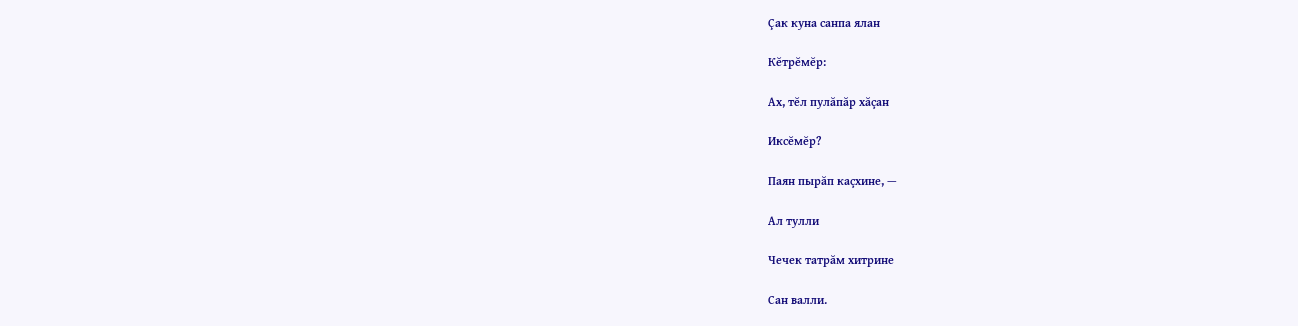Çак куна санпа ялан

Кĕтрĕмĕр:

Ах, тĕл пулăпăр хăçан

Иксĕмĕр?

Паян пырăп каçхине, —

Ал тулли

Чечек татрăм хитрине

Сан валли.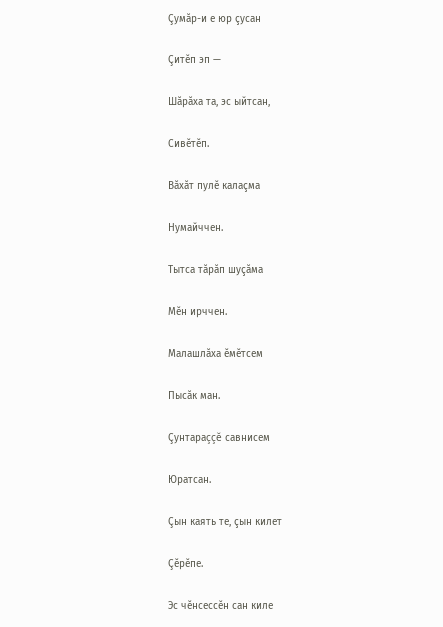Çумăр-и е юр çусан

Çитĕп эп —

Шăрăха та, эс ыйтсан,

Сивĕтĕп.

Вăхăт пулĕ калаçма

Нумайччен.

Тытса тăрăп шуçăма

Мĕн ирччен.

Малашлăха ĕмĕтсем

Пысăк ман.

Çунтараççĕ савнисем

Юратсан.

Çын каять те, çын килет

Çĕрĕпе.

Эс чĕнсессĕн сан киле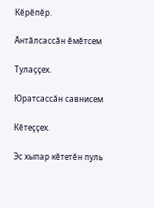Кĕрĕпĕр.

Ăнтăлсассăн ĕмĕтсем

Тулаççех.

Юратсассăн савнисем

Кĕтеççех.

Эс хыпар кĕтетĕн пуль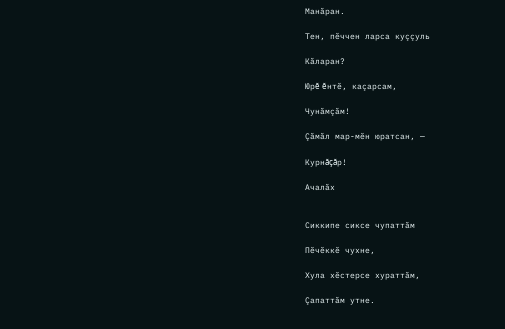Манăран.

Тен, пĕччен ларса куççуль

Кăларан?

Юрĕ ĕнтĕ, каçарсам,

Чунăмçăм!

Çăмăл мар-мĕн юратсан, —

Курнăçăр!

Ачалăх


Сиккипе сиксе чупаттăм

Пĕчĕккĕ чухне,

Хула хĕстерсе хураттăм,

Çапаттăм утне.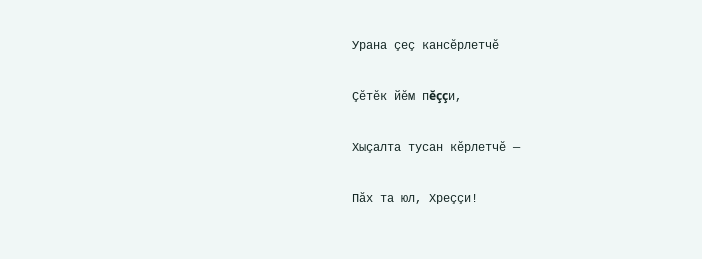Урана çеç кансĕрлетчĕ

Çĕтĕк йĕм пĕççи,

Хыçалта тусан кĕрлетчĕ —

Пăх та юл, Хреççи!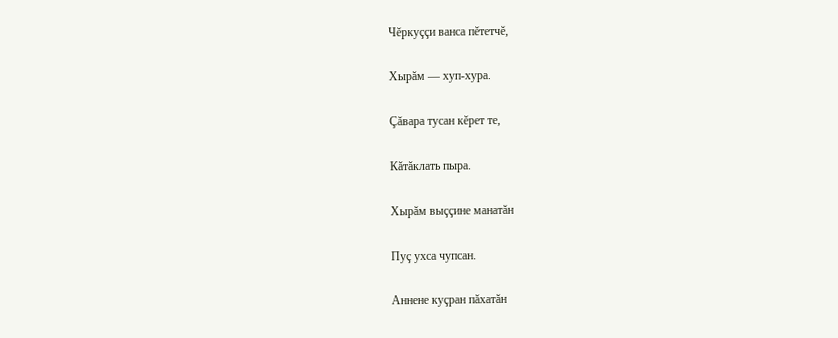Чĕркуççи ванса пĕтетчĕ,

Хырăм — хуп-хура.

Çăвара тусан кĕрет те,

Кăтăклать пыра.

Хырăм выççине манатăн

Пуç ухса чупсан.

Аннене куçран пăхатăн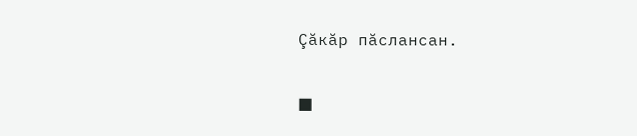Çăкăр пăслансан.

■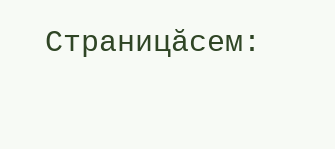Страницăсем: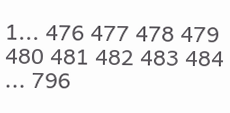1... 476 477 478 479 480 481 482 483 484 ... 796